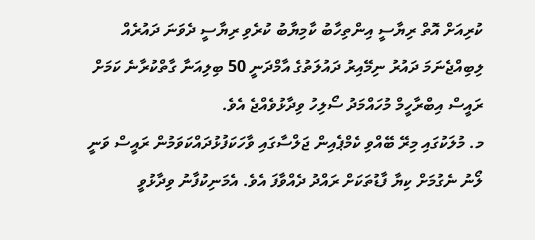ކުރިއަށް އޮތް ރިޔާސީ އިންތިހާބު ކާމިޔާބު ކުރެވި ރިޔާސީ ދެވަނަ ދައުރެއް ލިބިއްޖެނަމަ ދައުރު ނިމޭއިރު ދައުލަތުގެ އާމްދަނީ 50 ބިލިއަނާ ގާތްކުރާނެ ކަމަށް ރައީސް އިބްރާހީމް މުހައްމަދު ސޯލިހު ވިދާޅުވެއްޖެ އެވެ.
މ. މުލަކުގައި މިރޭ ބޭއްވި ކެމްޕެއިން ޖަލްސާގައި ވާހަކަފުޅުދައްކަވަމުން ރައީސް ވަނީ ލޯނު ނެގުމަށް ކިޔާ ފާޑުތަކަށް ރައްދު ދެއްވާފަ އެވެ. އެމަނިކުފާނު ވިދާޅުވީ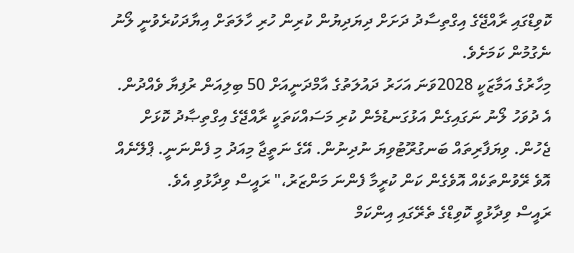ކޮވިޑްގައި ރާއްޖޭގެ އިގްތިސާދު ދަށަށް ދިޔަދިޔުން ކުރިން ހުރި ހާލަތަށް އިޔާދަކުރެވުނީ ލޯނު ނެގުމުން ކަމަށެވެ.
މިހާރުގެ އަމާޒަކީ 2028ވަނަ އަހަރު ދައުލަތުގެ އާމްދަނީއަށް 50 ބިލިއަން ރުފިޔާ ވެއްދުން. އެ ދުވަހު ލޯނު ނަގައިގެން އަޅުގަނޑުމެން ކުރި މަސައްކަތަކީ ރާއްޖޭގެ އިގްތިޞާދު ކޮޅަށް ޖެހުން. ވިޔަފާރިތައް ބަނގުރޫޓުވިޔަ ނުދިނުން. އޭގެ ނަތީޖާ މިއަދު މި ފެންނަނީ. ޕްލޭނެއް އޮވެ ރޭވުންތަކެއް އޮވެގެން ކަން ކުރީމާ ފެންނަ މަންޒަރު،" ރައީސް ވިދާޅުވި އެވެ.
ރައީސް ވިދާޅުވީ ކޮވިޑްގެ ތެރޭގައި އިންކަމް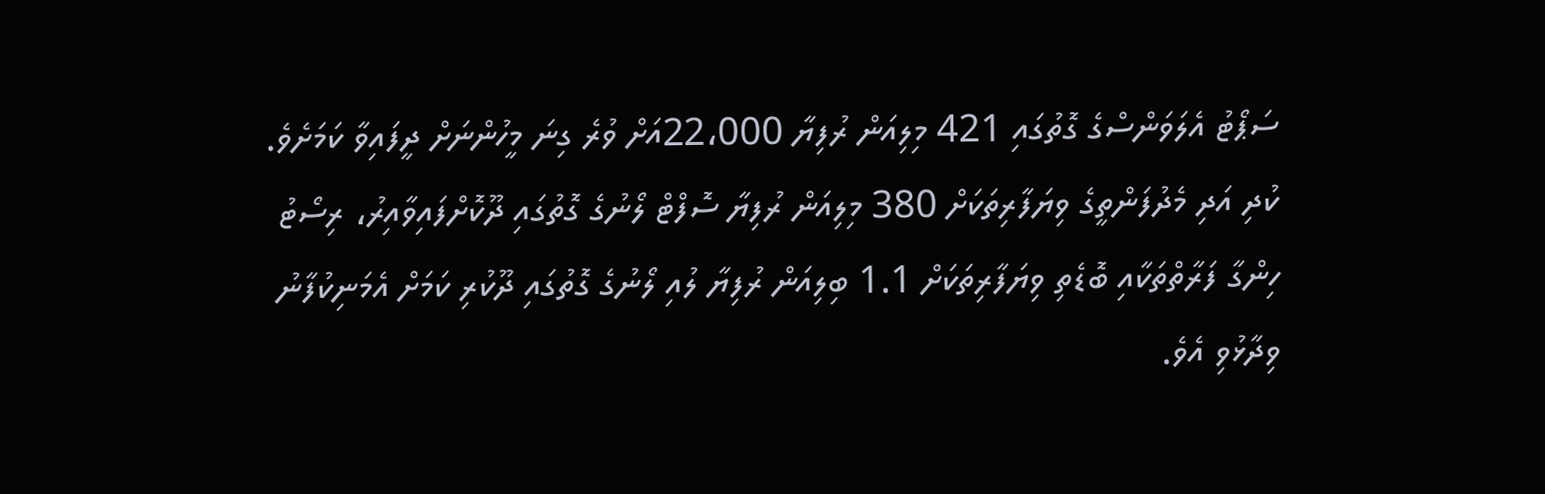ސަޕޯޓު އެލަވަންސްގެ ގޮތުގައި 421 މިލިއަން ރުފިޔާ 22،000އަށް ވުރެ ގިނަ މީހުންނަށް ދީފައިވާ ކަމަށެވެ. ކުދި އަދި މެދުފަންތީގެ ވިޔަފާރިތަކަށް 380 މިލިއަން ރުފިޔާ ސޮފްޓް ލޯނުގެ ގޮތުގައި ދޫކޮށްފައިވާއިރު، ރިސޯޓު ހިންގާ ފަރާތްތަކާއި ބޮޑެތި ވިޔަފާރިތަކަށް 1.1 ބިލިއަން ރުފިޔާ ލުއި ލޯނުގެ ގޮތުގައި ދޫކުރި ކަމަށް އެމަނިކުފާނު ވިދާޅުވި އެވެ.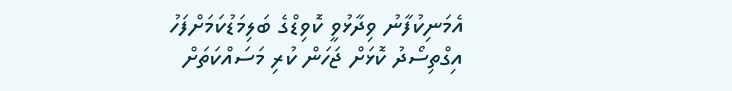އެމަނިކުފާނު ވިދާޅުވީ ކޮވިޑްގެ ބަލިމަޑުކަމަށްފަހު އިގްތިސޯދު ކޮޅަށް ޖަހަން ކުރި މަސައްކަތަށް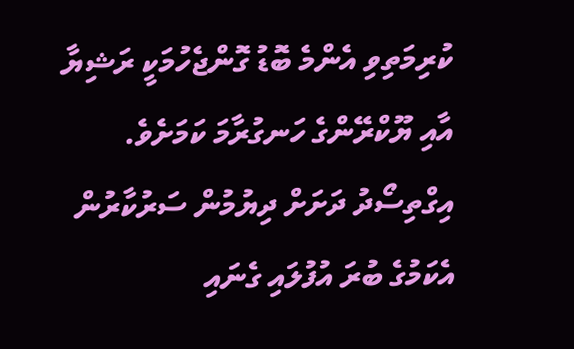ކުރިމަތިވި އެންމެ ބޮޑު ގޮންޖެހުމަކީ ރަޝިޔާ އާއި ޔޫކްރޭންގެ ހަނގުރާމަ ކަމަށެވެ.
އިގްތިސޯދު ދަށަށް ދިޔުމުން ސަރުކާރުން އެކަމުގެ ބުރަ އުފުލައި ގެނައި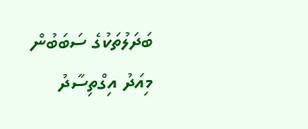ބަދަލުތަކުގެ ސަބަބުން މިއަދު އިގްތިސާދު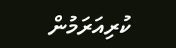ކުރިއަރަމުން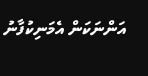އަންނަކަން އެމަނިކުފާނު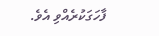ފާހަގަކުރެއްވި އެވެ.